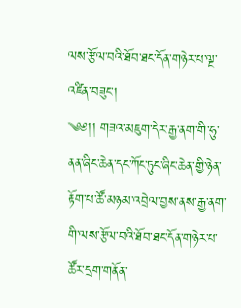ལས་རྩོལ་བའི་ཐོབ་ཐང་དོན་གཉེར་པ་ལྔ་འཛིན་བཟུང་།
༄༅།། གཟའ་མཇུག་དེར་རྒྱ་ནག་གི་ཧུ་ནན་ཞིང་ཆེན་དང་ཀོང་ཏུང་ཞིང་ཆེན་གྱི་ཉེན་རྟོག་པ་ཚོ་མཉམ་འབྲེལ་བྱས་ནས་རྒྱ་ནག་གི་ལས་རྩོལ་བའི་ཐོབ་ཐང་དོན་གཉེར་པ་ཚོར་དྲག་གནོན་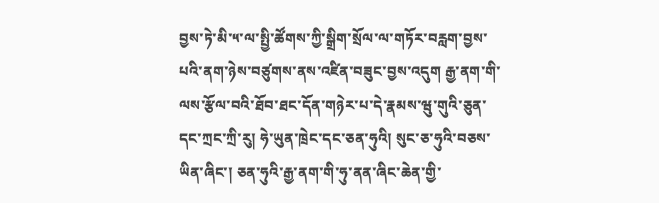བྱས་ཏེ་མི་༥་ལ་སྤྱི་ཚོགས་ཀྱི་སྒྲིག་སྲོལ་ལ་གཏོར་བརླག་བྱས་པའི་ནག་ཉེས་བཙུགས་ནས་འཛིན་བཟུང་བྱས་འདུག རྒྱ་ནག་གི་ལས་རྩོལ་བའི་ཐོབ་ཐང་དོན་གཉེར་པ་དེ་རྣམས་ཝུ་གུའི་ཅུན་དང་ཀྲང་ཀྲི་རུ། ཧེ་ཡུན་ཁྲེང་དང་ཅན་ཧུའི། སུང་ཅ་ཧུའི་བཅས་ཡིན་ཞིང་། ཅན་ཧུའི་རྒྱ་ནག་གི་ཧུ་ནན་ཞིང་ཆེན་གྱི་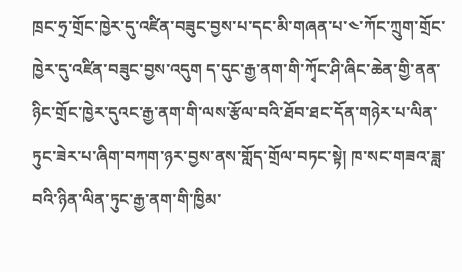ཁྲང་ཧྲ་གྲོང་ཁྱེར་དུ་འཛིན་བཟུང་བྱས་པ་དང་མི་གཞན་པ་༤་ཀོང་ཀྲུག་གྲོང་ཁྱེར་དུ་འཛིན་བཟུང་བྱས་འདུག ད་དུང་རྒྱ་ནག་གི་ཀྭོང་ཤི་ཞིང་ཆེན་གྱི་ནན་ཉིང་གྲོང་ཁྱེར་དུའང་རྒྱ་ནག་གི་ལས་རྩོལ་བའི་ཐོབ་ཐང་དོན་གཉེར་པ་ལིན་ཏུང་ཟེར་པ་ཞིག་བཀག་ཉར་བྱས་ནས་གློད་གྲོལ་བཏང་སྟེ། ཁ་སང་གཟའ་ཟླ་བའི་ཉིན་ལིན་ཏུང་རྒྱ་ནག་གི་ཁྱིམ་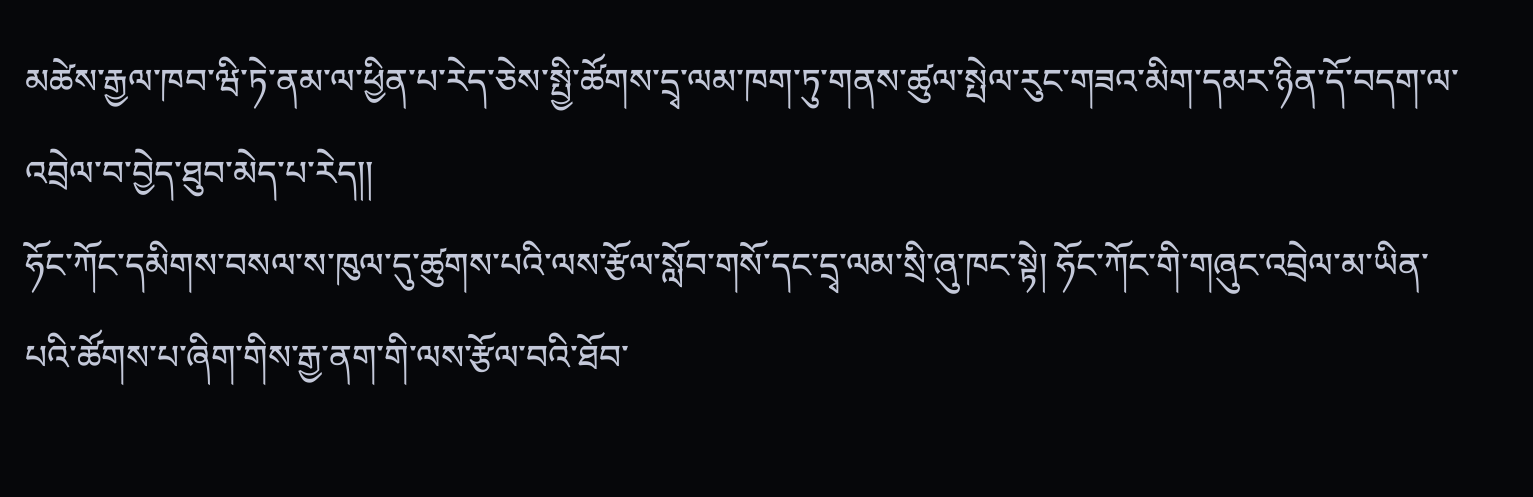མཚེས་རྒྱལ་ཁབ་ཝི་ཏེ་ནམ་ལ་ཕྱིན་པ་རེད་ཅེས་སྤྱི་ཚོགས་དྲྭ་ལམ་ཁག་ཏུ་གནས་ཚུལ་སྤེལ་རུང་གཟའ་མིག་དམར་ཉིན་དོ་བདག་ལ་འབྲེལ་བ་བྱེད་ཐུབ་མེད་པ་རེད།།
ཧོང་ཀོང་དམིགས་བསལ་ས་ཁུལ་དུ་ཚུགས་པའི་ལས་རྩོལ་སློབ་གསོ་དང་དྲྭ་ལམ་སྲི་ཞུ་ཁང་སྟེ། ཧོང་ཀོང་གི་གཞུང་འབྲེལ་མ་ཡིན་པའི་ཚོགས་པ་ཞིག་གིས་རྒྱ་ནག་གི་ལས་རྩོལ་བའི་ཐོབ་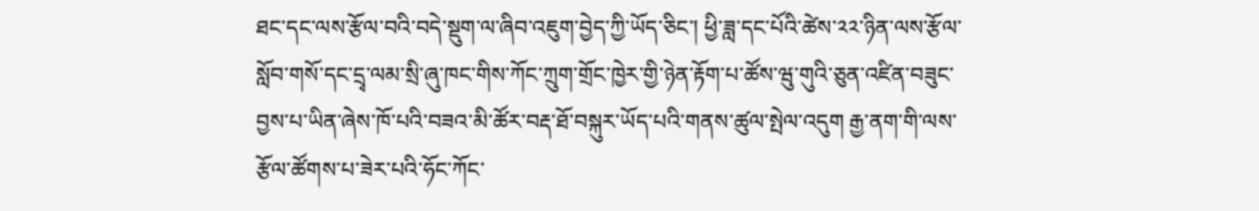ཐང་དང་ལས་རྩོལ་བའི་བདེ་སྡུག་ལ་ཞིབ་འཇུག་བྱེད་ཀྱི་ཡོད་ཅིང་། ཕྱི་ཟླ་དང་པོའི་ཚེས་༢༢་ཉིན་ལས་རྩོལ་སློབ་གསོ་དང་དྲྭ་ལམ་སྲི་ཞུ་ཁང་གིས་ཀོང་ཀྲུག་གྲོང་ཁྱེར་གྱི་ཉེན་རྟོག་པ་ཚོས་ཝུ་གུའི་ཅུན་འཛིན་བཟུང་བྱས་པ་ཡིན་ཞེས་ཁོ་པའི་བཟའ་མི་ཚོར་བརྡ་ཐོ་བསྐུར་ཡོད་པའི་གནས་ཚུལ་སྤེལ་འདུག རྒྱ་ནག་གི་ལས་རྩོལ་ཚོགས་པ་ཟེར་པའི་ཧོང་ཀོང་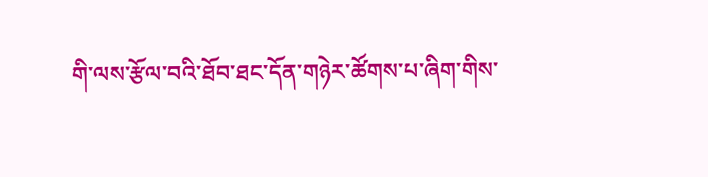གི་ལས་རྩོལ་བའི་ཐོབ་ཐང་དོན་གཉེར་ཚོགས་པ་ཞིག་གིས་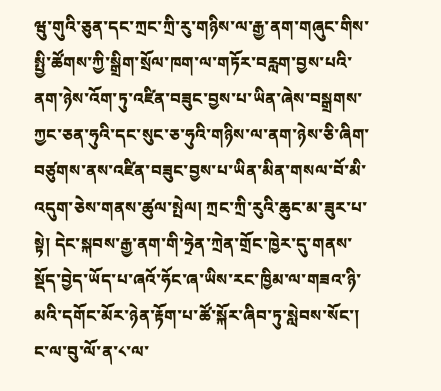ཝུ་གུའི་ཅུན་དང་ཀྲང་ཀྲི་རུ་གཉིས་ལ་རྒྱ་ནག་གཞུང་གིས་སྤྱི་ཚོགས་ཀྱི་སྒྲིག་སྲོལ་ཁག་ལ་གཏོར་བརླག་བྱས་པའི་ནག་ཉེས་འོག་ཏུ་འཛིན་བཟུང་བྱས་པ་ཡིན་ཞེས་བསྒྲགས་ཀྱང་ཅན་ཧུའི་དང་སུང་ཅ་ཧུའི་གཉིས་ལ་ནག་ཉེས་ཅི་ཞིག་བཙུགས་ནས་འཛིན་བཟུང་བྱས་པ་ཡིན་མིན་གསལ་བོ་མི་འདུག་ཅེས་གནས་ཚུལ་སྤེལ། ཀྲང་ཀྲི་རུའི་ཆུང་མ་ཟུར་པ་སྟེ། དེང་སྐབས་རྒྱ་ནག་གི་ཧྲེན་ཀྲེན་གྲོང་ཁྱེར་དུ་གནས་སྡོད་བྱེད་ཡོད་པ་ཞའོ་ཧོང་ཞ་ཡིས་རང་ཁྱིམ་ལ་གཟའ་ཉི་མའི་དགོང་མོར་ཉེན་རྟོག་པ་ཚོ་སྐོར་ཞིབ་ཏུ་སླེབས་སོང་། ང་ལ་བུ་ལོ་ན་༨་ལ་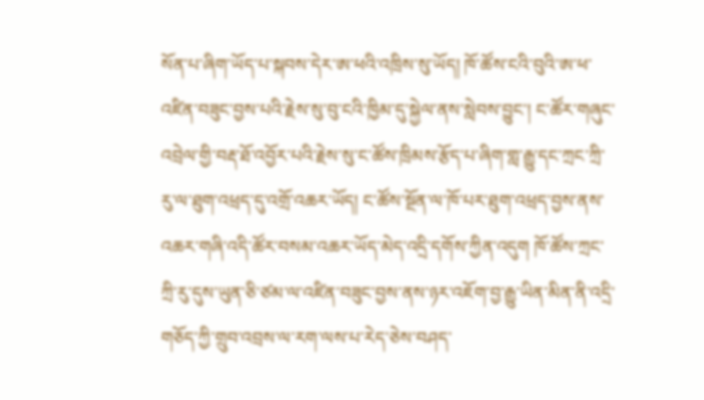སོན་པ་ཞིག་ཡོད་པ་སྐབས་དེར་ཨ་ཕའི་འཁྲིས་སུ་ཡོད། ཁོ་ཚོས་ངའི་བུའི་ཨ་ཕ་འཛིན་བཟུང་བྱས་པའི་རྗེས་སུ་བུ་ངའི་ཁྱིམ་དུ་སྐྱེལ་ནས་སླེབས་བྱུང་། ང་ཚོར་གཞུང་འབྲེལ་གྱི་བརྡ་ཐོ་འབྱོར་པའི་རྗེས་སུ་ང་ཚོས་ཁྲིམས་རྩོད་པ་ཞིག་གླ་རྒྱུ་དང་ཀྲང་ཀྲི་རུ་ལ་ཐུག་འཕྲད་དུ་འགྲོ་འཆར་ཡོད། ང་ཚོས་སྔོན་ལ་ཁོ་པར་ཐུག་འཕྲད་བྱས་ནས་འཆར་གཞི་འདི་ཚོར་བསམ་འཆར་ཡོད་མེད་འདྲི་དགོས་ཀྱིན་འདུག ཁོ་ཚོས་ཀྲང་ཀྲི་རུ་དུས་ཡུན་ཅི་ཙམ་ལ་འཛིན་བཟུང་བྱས་ནས་ཉར་འཇོག་བྱ་རྒྱུ་ཡིན་མིན་ནི་འདྲི་གཅོད་ཀྱི་གྲུབ་འབྲས་ལ་རག་ལས་པ་རེད་ཅེས་བཤད་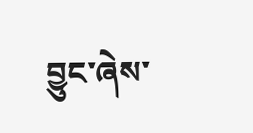བྱུང་ཞེས་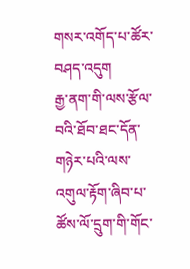གསར་འགོད་པ་ཚོར་བཤད་འདུག
རྒྱ་ནག་གི་ལས་རྩོལ་བའི་ཐོབ་ཐང་དོན་གཉེར་པའི་ལས་འགུལ་རྟོག་ཞིབ་པ་ཚོས་ལོ་དྲུག་གི་གོང་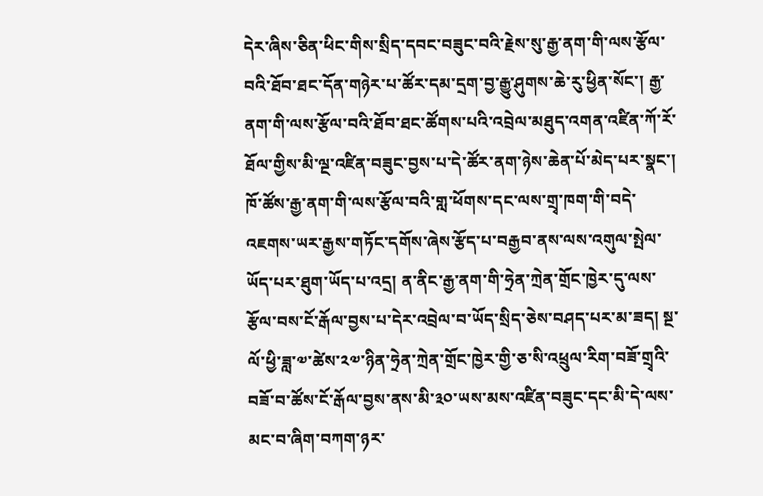དེར་ཞིས་ཅིན་ཕིང་གིས་སྲིད་དབང་བཟུང་བའི་རྗེས་སུ་རྒྱ་ནག་གི་ལས་རྩོལ་བའི་ཐོབ་ཐང་དོན་གཉེར་པ་ཚོར་དམ་དྲག་བྱ་རྒྱུ་ཤུགས་ཆེ་རུ་ཕྱིན་སོང་། རྒྱ་ནག་གི་ལས་རྩོལ་བའི་ཐོབ་ཐང་ཚོགས་པའི་འབྲེལ་མཐུད་འགན་འཛིན་ཀོ་རོ་ཐོལ་གྱིས་མི་ལྔ་འཛིན་བཟུང་བྱས་པ་དེ་ཚོར་ནག་ཉེས་ཆེན་པོ་མེད་པར་སྣང་། ཁོ་ཚོས་རྒྱ་ནག་གི་ལས་རྩོལ་བའི་གླ་ཕོགས་དང་ལས་གྲྭ་ཁག་གི་བདེ་འཇགས་ཡར་རྒྱས་གཏོང་དགོས་ཞེས་རྩོད་པ་བརྒྱབ་ནས་ལས་འགུལ་སྤེལ་ཡོད་པར་ཐུག་ཡོད་པ་འདྲ། ན་ནིང་རྒྱ་ནག་གི་ཧྲེན་ཀྲེན་གྲོང་ཁྱེར་དུ་ལས་རྩོལ་བས་ངོ་རྒོལ་བྱས་པ་དེར་འབྲེལ་བ་ཡོད་སྲིད་ཅེས་བཤད་པར་མ་ཟད། སྔ་ལོ་ཕྱི་ཟླ་༧་ཚེས་༢༧་ཉིན་ཧྲེན་ཀྲེན་གྲོང་ཁྱེར་གྱི་ཅ་སི་འཕྲུལ་རིག་བཟོ་གྲྭའི་བཟོ་བ་ཚོས་ངོ་རྒོལ་བྱས་ནས་མི་༣༠་ཡས་མས་འཛིན་བཟུང་དང་མི་དེ་ལས་མང་བ་ཞིག་བཀག་ཉར་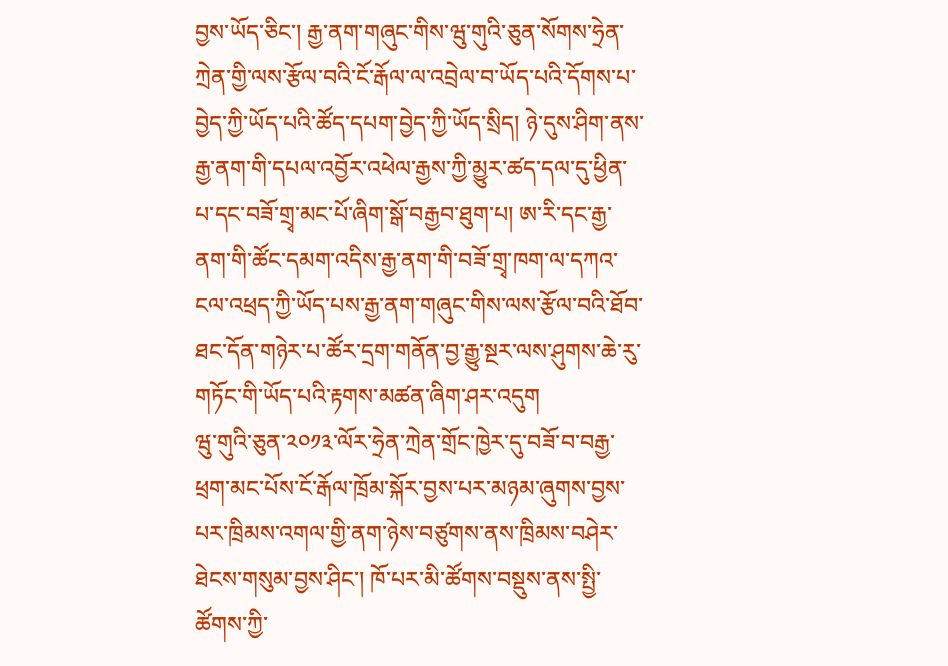བྱས་ཡོད་ཅིང་། རྒྱ་ནག་གཞུང་གིས་ཝུ་གུའི་ཅུན་སོགས་ཧྲེན་ཀྲེན་གྱི་ལས་རྩོལ་བའི་ངོ་རྒོལ་ལ་འབྲེལ་བ་ཡོད་པའི་དོགས་པ་བྱེད་ཀྱི་ཡོད་པའི་ཚོད་དཔག་བྱེད་ཀྱི་ཡོད་སྲིད། ཉེ་དུས་ཤིག་ནས་རྒྱ་ནག་གི་དཔལ་འབྱོར་འཕེལ་རྒྱས་ཀྱི་མྱུར་ཚད་དལ་དུ་ཕྱིན་པ་དང་བཟོ་གྲྭ་མང་པོ་ཞིག་སྒོ་བརྒྱབ་ཐུག་པ། ཨ་རི་དང་རྒྱ་ནག་གི་ཚོང་དམག་འདིས་རྒྱ་ནག་གི་བཟོ་གྲྭ་ཁག་ལ་དཀའ་ངལ་འཕྲད་ཀྱི་ཡོད་པས་རྒྱ་ནག་གཞུང་གིས་ལས་རྩོལ་བའི་ཐོབ་ཐང་དོན་གཉེར་པ་ཚོར་དྲག་གནོན་བྱ་རྒྱུ་སྔར་ལས་ཤུགས་ཆེ་རུ་གཏོང་གི་ཡོད་པའི་རྟགས་མཚན་ཞིག་ཤར་འདུག
ཝུ་གུའི་ཅུན་༢༠༡༣་ལོར་ཧྲེན་ཀྲེན་གྲོང་ཁྱེར་དུ་བཟོ་བ་བརྒྱ་ཕྲག་མང་པོས་ངོ་རྒོལ་ཁྲོམ་སྐོར་བྱས་པར་མཉམ་ཞུགས་བྱས་པར་ཁྲིམས་འགལ་གྱི་ནག་ཉེས་བཙུགས་ནས་ཁྲིམས་བཤེར་ཐེངས་གསུམ་བྱས་ཤིང་། ཁོ་པར་མི་ཚོགས་བསྡུས་ནས་སྤྱི་ཚོགས་ཀྱི་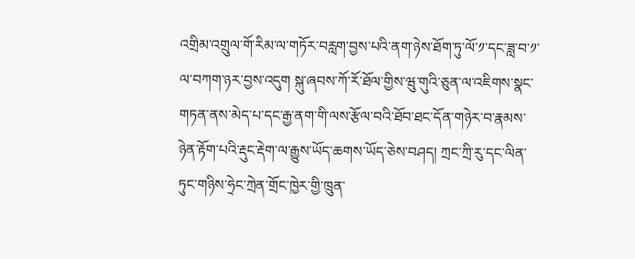འགྲིམ་འགྲུལ་གོ་རིམ་ལ་གཏོར་བརླག་བྱས་པའི་ནག་ཉེས་ཐོག་ཏུ་ལོ་༡་དང་ཟླ་བ་༡་ལ་བཀག་ཉར་བྱས་འདུག སྐུ་ཞབས་ཀོ་རོ་ཐོལ་གྱིས་ཝུ་གུའི་ཅུན་ལ་འཇིགས་སྣང་གཏན་ནས་མེད་པ་དང་རྒྱ་ནག་གི་ལས་རྩོལ་བའི་ཐོབ་ཐང་དོན་གཉེར་བ་རྣམས་ཉེན་རྟོག་པའི་རྡུང་རྡེག་ལ་རྒྱུས་ཡོད་ཆགས་ཡོད་ཅེས་བཤད། ཀྲང་ཀྲི་རུ་དང་ལིན་ཏུང་གཉིས་ཧྲེང་ཀྲེན་གྲོང་ཁྱེར་གྱི་ཁྲུན་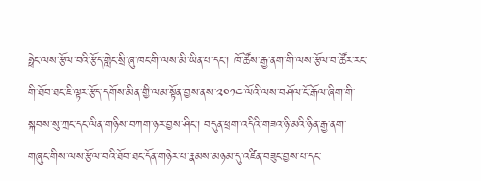ཧྥེང་ལས་རྩོལ་བའི་རྩོད་གླེང་སྲི་ཞུ་ཁང་གི་ལས་མི་ཡིན་པ་དང་། ཁོ་ཚོས་རྒྱ་ནག་གི་ལས་རྩོལ་བ་ཚོར་རང་གི་ཐོབ་ཐང་ཇི་ལྟར་རྩོད་དགོས་མིན་གྱི་ལམ་སྟོན་བྱས་ནས་༢༠༡༤་ལོའི་ལས་བཤོལ་ངོ་རྒོལ་ཞིག་གི་སྐབས་སུ་ཀྲང་དང་ལིན་གཉིས་བཀག་ཉར་བྱས་ཤིང་། བདུན་ཕྲག་འདིའི་གཟའ་ཉི་མའི་ཉིན་རྒྱ་ནག་གཞུང་གིས་ལས་རྩོལ་བའི་ཐོབ་ཐང་དོན་གཉེར་པ་རྣམས་མཉམ་དུ་འཛིན་བཟུང་བྱས་པ་དང་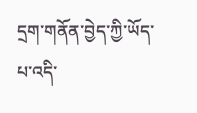དྲག་གནོན་བྱེད་ཀྱི་ཡོད་པ་འདི་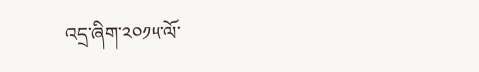འདྲ་ཞིག་༢༠༡༥་ལོ་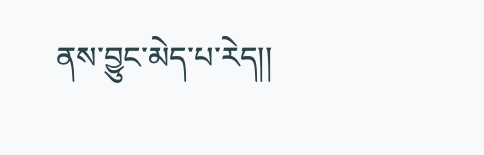ནས་བྱུང་མེད་པ་རེད།།